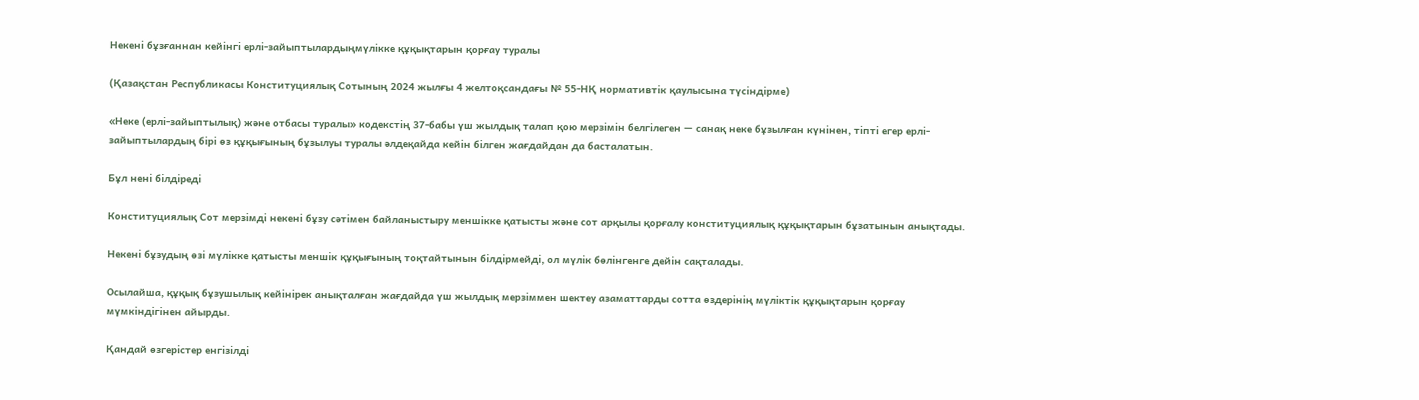Некені бұзғаннан кейінгі ерлі-зайыптылардыңмүлікке құқықтарын қорғау туралы

(Қазақстан Республикасы Конституциялық Сотының 2024 жылғы 4 желтоқсандағы № 55-НҚ нормативтік қаулысына түсіндірме)

«Неке (ерлі-зайыптылық) және отбасы туралы» кодекстің 37-бабы үш жылдық талап қою мерзімін белгілеген — санақ неке бұзылған күнінен, тіпті егер ерлі-зайыптылардың бірі өз құқығының бұзылуы туралы әлдеқайда кейін білген жағдайдан да басталатын.

Бұл нені білдіреді

Конституциялық Сот мерзімді некені бұзу сәтімен байланыстыру меншікке қатысты және сот арқылы қорғалу конституциялық құқықтарын бұзатынын анықтады.

Некені бұзудың өзі мүлікке қатысты меншік құқығының тоқтайтынын білдірмейді, ол мүлік бөлінгенге дейін сақталады.

Осылайша, құқық бұзушылық кейінірек анықталған жағдайда үш жылдық мерзіммен шектеу азаматтарды сотта өздерінің мүліктік құқықтарын қорғау мүмкіндігінен айырды.

Қандай өзгерістер енгізілді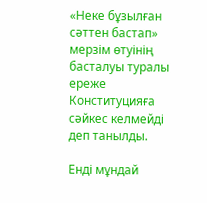«Неке бұзылған сәттен бастап» мерзім өтуінің басталуы туралы ереже Конституцияға сәйкес келмейді деп танылды.

Енді мұндай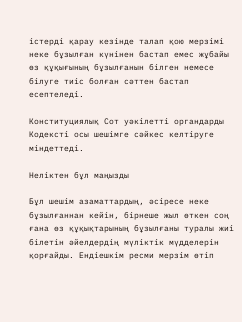істерді қарау кезінде талап қою мерзімі неке бұзылған күнінен бастап емес жұбайы өз құқығының бұзылғанын білген немесе білуге тиіс болған сәттен бастап есептеледі.

Конституциялық Сот уәкілетті органдарды Кодексті осы шешімге сәйкес келтіруге міндеттеді.

Неліктен бұл маңызды

Бұл шешім азаматтардың, әсіресе неке бұзылғаннан кейін, бірнеше жыл өткен соң ғана өз құқықтарының бұзылғаны туралы жиі білетін әйелдердің мүліктік мүдделерін қорғайды. Ендіешкім ресми мерзім өтіп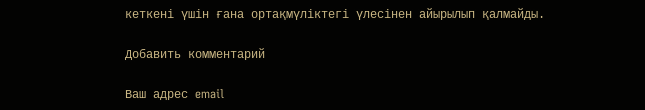кеткені үшін ғана ортақмүліктегі үлесінен айырылып қалмайды.

Добавить комментарий

Ваш адрес email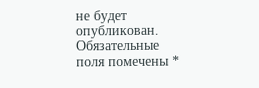не будет опубликован. Обязательные поля помечены *